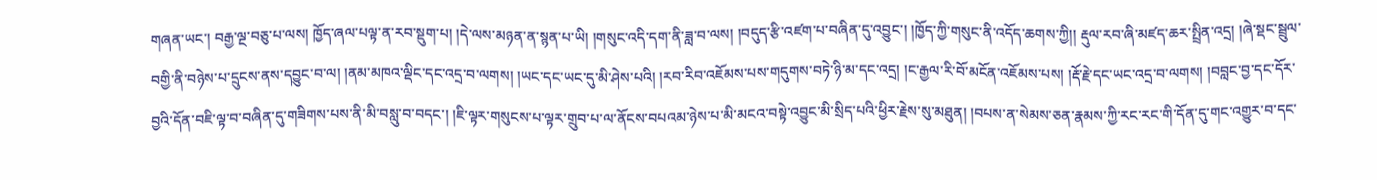གཞན་ཡང་། བརྒྱ་ལྔ་བཅུ་པ་ལས། ཁྱོད་ཞལ་པལྟ་ན་རབ་སྡུག་པ། །དེ་ལས་མཉན་ན་སྙན་པ་ཡི། །གསུང་འདི་དག་ནི་ཟླ་བ་ལས། །བདུད་རྩི་འཛག་པ་བཞིན་དུ་འབྱུང་། །ཁྱོད་ཀྱི་གསུང་ནི་འདོད་ཆགས་ཀྱི།། རྡུལ་རབ་ཞི་མཛད་ཆར་སྤྲིན་འདྲ། །ཞེ་སྡང་སྦྲུལ་བགྱི་ནི་བཉེས་པ་དྲུངས་ནས་དབྱུང་བ་ལ། །ནམ་མཁའ་ལྡིང་དང་འདྲ་བ་ལགས། །ཡང་དང་ཡང་དུ་མི་ཤེས་པའི། །རབ་རིབ་འཇོམས་པས་གདུགས་བཏེ་ཉི་མ་དང་འདྲ། །ང་རྒྱལ་རི་བོ་མངོན་འཇོམས་པས། །རྡོ་རྗེ་དང་ཡང་འདྲ་བ་ལགས། །བབླང་བྱ་དང་དོར་བྱའི་དོན་བཇི་ལྟ་བ་བཞིན་དུ་གཟིགས་པས་ནི་མི་བསླུ་བ་བདང་། །ཇི་ལྟར་གསུངས་པ་ལྟར་གྲུབ་པ་ལ་ནོངས་བཔའམ་ཉེས་པ་མི་མངའ་བསྟེ་འབྱུང་མི་སྲིད་པའི་ཕྱིར་རྗེས་སུ་མཐུན། །བཔས་ན་སེམས་ཅན་རྣམས་ཀྱི་རང་རང་གི་དོན་དུ་གང་འགྱུར་བ་དང་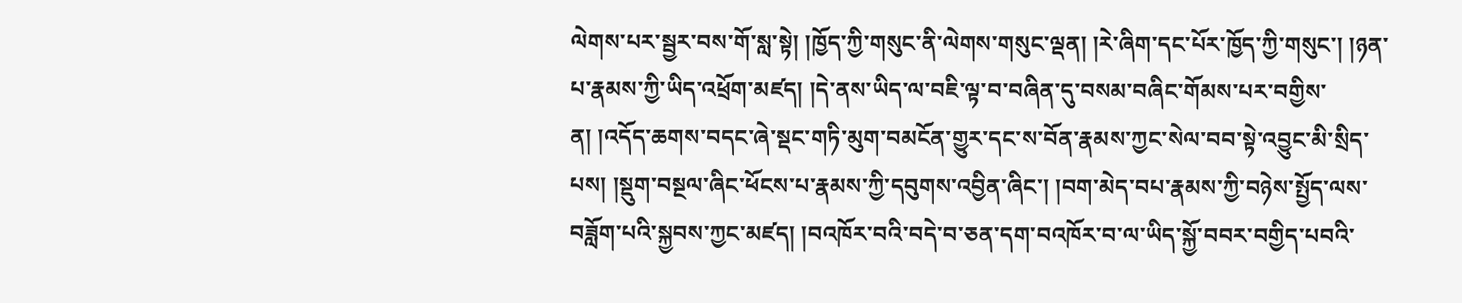ལེགས་པར་སྦྱར་བས་གོ་སླ་སྟེ། །ཁྱོད་ཀྱི་གསུང་ནི་ལེགས་གསུང་ལྡན། །རེ་ཞིག་དང་པོར་ཁྱོད་ཀྱི་གསུང་། །ཉན་པ་རྣམས་ཀྱི་ཡིད་འཕྲོག་མཛད། །དེ་ནས་ཡིད་ལ་བཇི་ལྟ་བ་བཞིན་དུ་བསམ་བཞིང་གོམས་པར་བགྱིས་ན། །འདོད་ཆགས་བདང་ཞེ་སྡང་གཏི་མུག་བམངོན་གྱུར་དང་ས་བོན་རྣམས་ཀྱང་སེལ་བབ་སྟེ་འབྱུང་མི་སྲིད་པས། །སྡུག་བསྔལ་ཞིང་ཕོངས་པ་རྣམས་ཀྱི་དབུགས་འབྱིན་ཞིང་། །བག་མེད་བཔ་རྣམས་ཀྱི་བཉེས་སྤྱོད་ལས་བཟློག་པའི་སྐྱབས་ཀྱང་མཛད། །བའཁོར་བའི་བདེ་བ་ཅན་དག་བའཁོར་བ་ལ་ཡིད་སྐྱོ་བབར་བགྱིད་པབའི་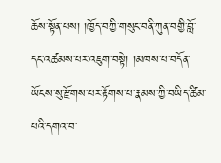ཆོས་སྟོན་པས། །ཁྱོད་བཀྱི་གསུང་བནི་ཀུན་བགྱི་བློ་དང་འཚམས་པར་འཇུག་བསྟེ། །མཁས་པ་བདོན་ཡོངས་སུ་རྫོགས་པར་རྟོགས་པ་རྣམས་ཀྱི་བཡིད་ཚིམ་པའི་དགའ་བ་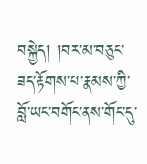བསྐྱེད། །བར་མ་བཅུང་ཟད་རྟོགས་པ་རྣམས་ཀྱི་བློ་ཡང་བགོང་ནས་གོང་དུ་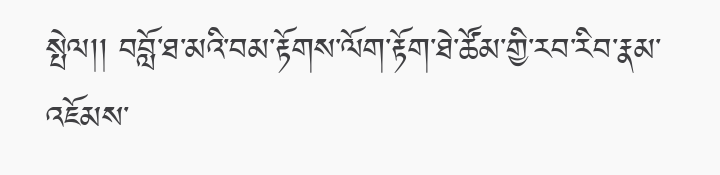སྤེལ།། བབློ་ཐ་མའི་བམ་རྟོགས་ལོག་རྟོག་ཐེ་ཚོམ་གྱི་རབ་རིབ་རྣམ་འཇོམས་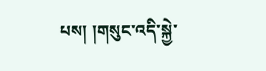པས། །གསུང་འདི་སྐྱེ་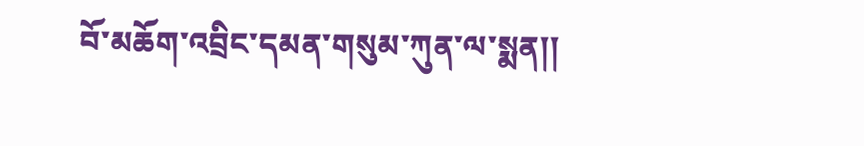བོ་མཆོག་འབྲིང་དམན་གསུམ་ཀུན་ལ་སྨན།།